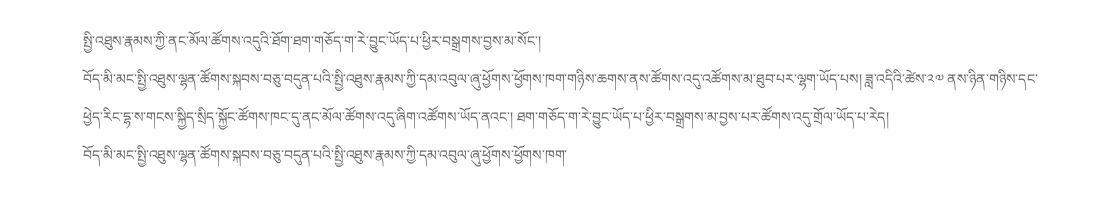སྤྱི་འཐུས་རྣམས་ཀྱི་ནང་མོལ་ཚོགས་འདུའི་ཐོག་ཐག་གཅོད་ག་རེ་བྱུང་ཡོད་པ་ཕྱིར་བསྒྲགས་བྱས་མ་སོང་།
བོད་མི་མང་སྤྱི་འཐུས་ལྷན་ཚོགས་སྐབས་བཅུ་བདུན་པའི་སྤྱི་འཐུས་རྣམས་ཀྱི་དམ་འབུལ་ཞུ་ཕྱོགས་ཕྱོགས་ཁག་གཉིས་ཆགས་ནས་ཚོགས་འདུ་འཚོགས་མ་ཐུབ་པར་ལྷག་ཡོད་པས། ཟླ་འདིའི་ཚེས་༢༧ ནས་ཉིན་གཉིས་དང་ཕྱེད་རིང་དྷ་ས་གངས་སྐྱིད་སྲིད་སྐྱོང་ཚོགས་ཁང་དུ་ནང་མོལ་ཚོགས་འདུ་ཞིག་འཚོགས་ཡོད་ནའང་། ཐག་གཅོད་ག་རེ་བྱུང་ཡོད་པ་ཕྱིར་བསྒྲགས་མ་བྱས་པར་ཚོགས་འདུ་གྲོལ་ཡོད་པ་རེད།
བོད་མི་མང་སྤྱི་འཐུས་ལྷན་ཚོགས་སྐབས་བཅུ་བདུན་པའི་སྤྱི་འཐུས་རྣམས་ཀྱི་དམ་འབུལ་ཞུ་ཕྱོགས་ཕྱོགས་ཁག་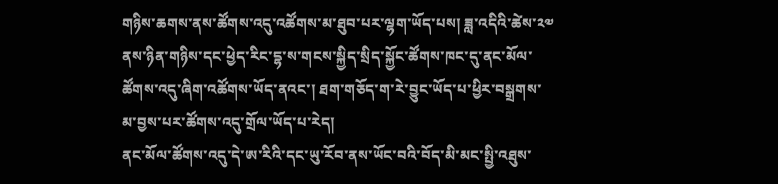གཉིས་ཆགས་ནས་ཚོགས་འདུ་འཚོགས་མ་ཐུབ་པར་ལྷག་ཡོད་པས། ཟླ་འདིའི་ཚེས་༢༧ ནས་ཉིན་གཉིས་དང་ཕྱེད་རིང་དྷ་ས་གངས་སྐྱིད་སྲིད་སྐྱོང་ཚོགས་ཁང་དུ་ནང་མོལ་ཚོགས་འདུ་ཞིག་འཚོགས་ཡོད་ནའང་། ཐག་གཅོད་ག་རེ་བྱུང་ཡོད་པ་ཕྱིར་བསྒྲགས་མ་བྱས་པར་ཚོགས་འདུ་གྲོལ་ཡོད་པ་རེད།
ནང་མོལ་ཚོགས་འདུ་དེ་ཨ་རིའི་དང་ཡུ་རོབ་ནས་ཡོང་བའི་བོད་མི་མང་སྤྱི་འཐུས་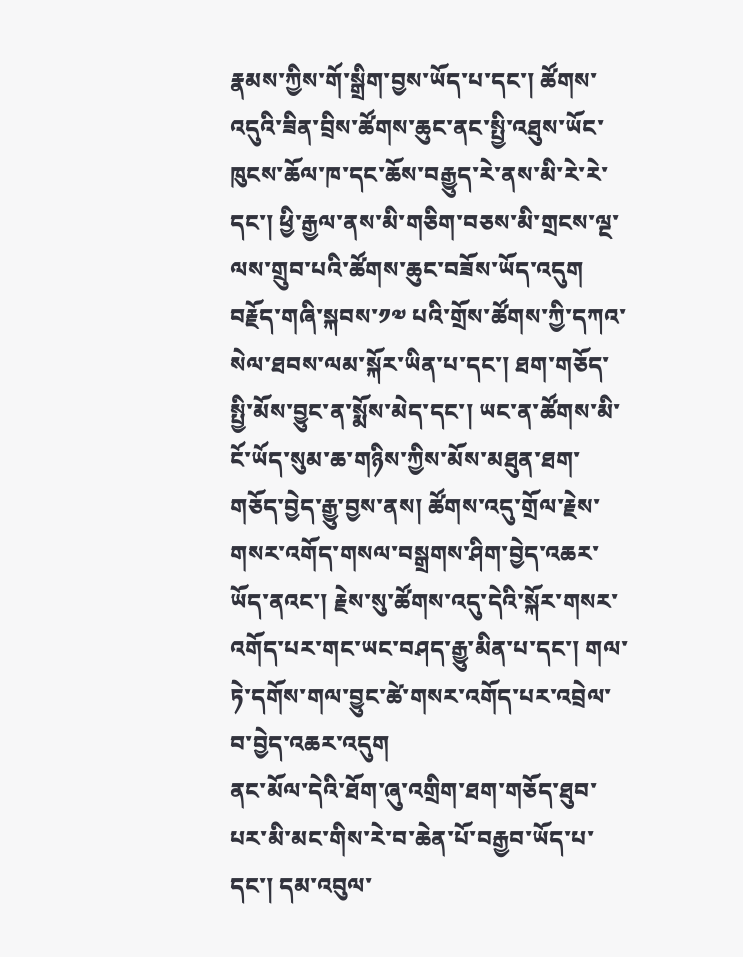རྣམས་ཀྱིས་གོ་སྒྲིག་བྱས་ཡོད་པ་དང་། ཚོགས་འདུའི་ཟིན་བྲིས་ཚོགས་ཆུང་ནང་སྤྱི་འཐུས་ཡོང་ཁུངས་ཆོལ་ཁ་དང་ཆོས་བརྒྱུད་རེ་ནས་མི་རེ་རེ་དང་། ཕྱི་རྒྱལ་ནས་མི་གཅིག་བཅས་མི་གྲངས་ལྔ་ལས་གྲུབ་པའི་ཚོགས་ཆུང་བཟོས་ཡོད་འདུག བརྗོད་གཞི་སྐབས་༡༧ པའི་གྲོས་ཚོགས་ཀྱི་དཀའ་སེལ་ཐབས་ལམ་སྐོར་ཡིན་པ་དང་། ཐག་གཅོད་སྤྱི་མོས་བྱུང་ན་སྨོས་མེད་དང་། ཡང་ན་ཚོགས་མི་ངོ་ཡོད་སུམ་ཆ་གཉིས་ཀྱིས་མོས་མཐུན་ཐག་གཅོད་བྱེད་རྒྱུ་བྱས་ནས། ཚོགས་འདུ་གྲོལ་རྗེས་གསར་འགོད་གསལ་བསྒྲགས་ཤིག་བྱེད་འཆར་ཡོད་ནའང་། རྗེས་སུ་ཚོགས་འདུ་དེའི་སྐོར་གསར་འགོད་པར་གང་ཡང་བཤད་རྒྱུ་མིན་པ་དང་། གལ་ཏེ་དགོས་གལ་བྱུང་ཚེ་གསར་འགོད་པར་འབྲེལ་བ་བྱེད་འཆར་འདུག
ནང་མོལ་དེའི་ཐོག་ཞུ་འགྲིག་ཐག་གཅོད་ཐུབ་པར་མི་མང་གིས་རེ་བ་ཆེན་པོ་བརྒྱབ་ཡོད་པ་དང་། དམ་འབུལ་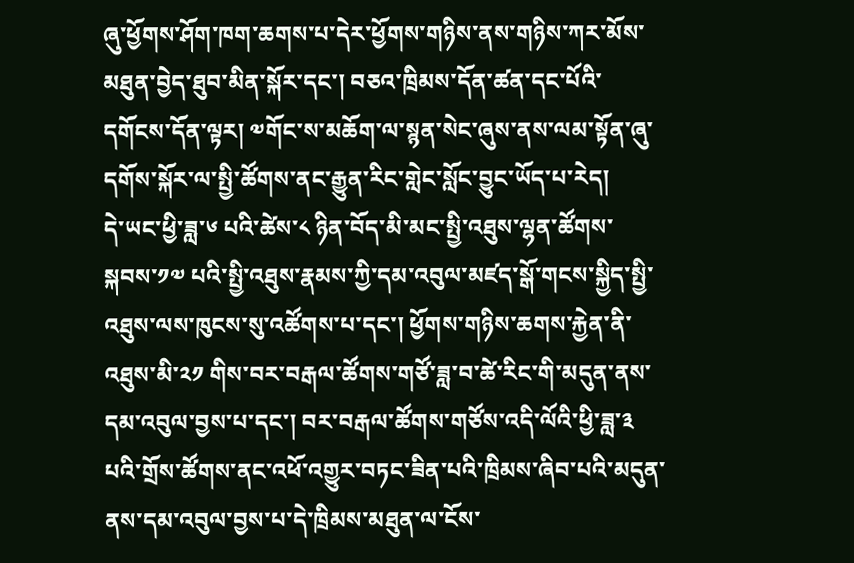ཞུ་ཕྱོགས་ཤོག་ཁག་ཆགས་པ་དེར་ཕྱོགས་གཉིས་ནས་གཉིས་ཀར་མོས་མཐུན་བྱེད་ཐུབ་མིན་སྐོར་དང་། བཅའ་ཁྲིམས་དོན་ཚན་དང་པོའི་དགོངས་དོན་ལྟར། ༧གོང་ས་མཆོག་ལ་སྙན་སེང་ཞུས་ནས་ལམ་སྟོན་ཞུ་དགོས་སྐོར་ལ་སྤྱི་ཚོགས་ནང་རྒྱུན་རིང་གླེང་སློང་བྱུང་ཡོད་པ་རེད།
དེ་ཡང་ཕྱི་ཟླ་༦ པའི་ཚེས་༨ ཉིན་བོད་མི་མང་སྤྱི་འཐུས་ལྷན་ཚོགས་སྐབས་༡༧ པའི་སྤྱི་འཐུས་རྣམས་ཀྱི་དམ་འབུལ་མཛད་སྒོ་གངས་སྐྱིད་སྤྱི་འཐུས་ལས་ཁུངས་སུ་འཚོགས་པ་དང་། ཕྱོགས་གཉིས་ཆགས་རྐྱེན་ནི་འཐུས་མི་༢༡ གིས་བར་བརྒལ་ཚོགས་གཙོ་ཟླ་བ་ཚེ་རིང་གི་མདུན་ནས་དམ་འབུལ་བྱས་པ་དང་། བར་བརྒལ་ཚོགས་གཙོས་འདི་ལོའི་ཕྱི་ཟླ་༣ པའི་གྲོས་ཚོགས་ནང་འཕོ་འགྱུར་བཏང་ཟིན་པའི་ཁྲིམས་ཞིབ་པའི་མདུན་ནས་དམ་འབུལ་བྱས་པ་དེ་ཁྲིམས་མཐུན་ལ་ངོས་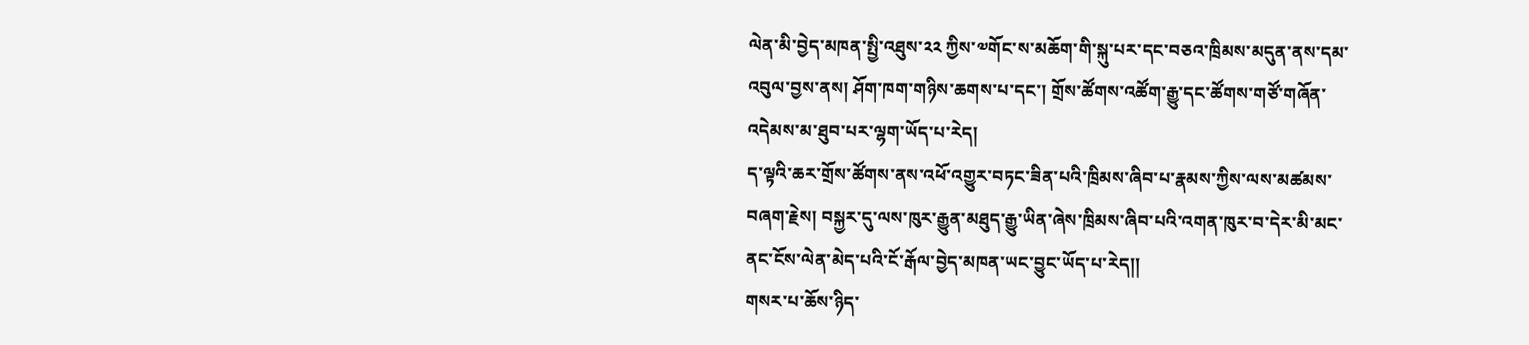ལེན་མི་བྱེད་མཁན་སྤྱི་འཐུས་༢༢ ཀྱིས་༧གོང་ས་མཆོག་གི་སྐུ་པར་དང་བཅའ་ཁྲིམས་མདུན་ནས་དམ་འབུལ་བྱས་ནས། ཤོག་ཁག་གཉིས་ཆགས་པ་དང་། གྲོས་ཚོགས་འཚོག་རྒྱུ་དང་ཚོགས་གཙོ་གཞོན་འདེམས་མ་ཐུབ་པར་ལྷག་ཡོད་པ་རེད།
ད་ལྟའི་ཆར་གྲོས་ཚོགས་ནས་འཕོ་འགྱུར་བཏང་ཟིན་པའི་ཁྲིམས་ཞིབ་པ་རྣམས་ཀྱིས་ལས་མཚམས་བཞག་རྗེས། བསྐྱར་དུ་ལས་ཁུར་རྒྱུན་མཐུད་རྒྱུ་ཡིན་ཞེས་ཁྲིམས་ཞིབ་པའི་འགན་ཁུར་བ་དེར་མི་མང་ནང་ངོས་ལེན་མེད་པའི་ངོ་རྒོལ་བྱེད་མཁན་ཡང་བྱུང་ཡོད་པ་རེད།།
གསར་པ་ཆོས་ཉིད་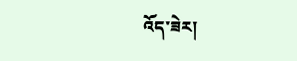འོད་ཟེར།